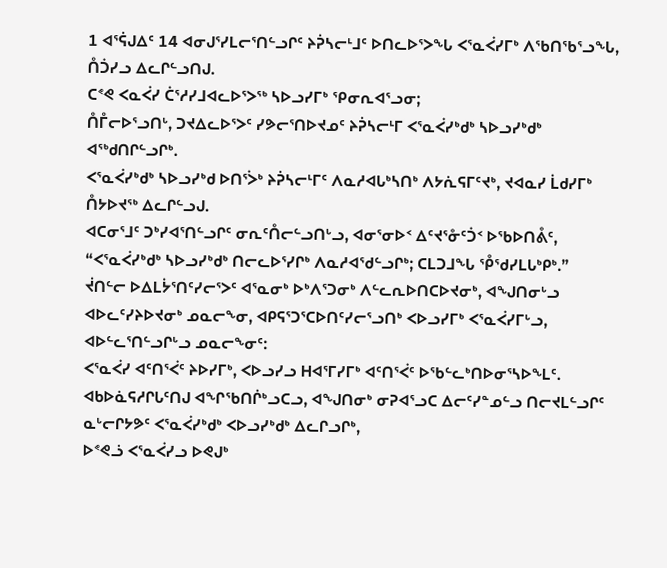1 ᐊᕐᕌᒍᐃᑦ 14 ᐊᓂᒍᕐᓯᒪᓕᕐᑎᓪᓗᒋᑦ ᔨᕉᓴᓕᒻᒧᑦ ᐅᑎᓚᐅᕐᐳᖓ ᐸᕐᓇᐹᓯᒥᒃ ᐱᖃᑎᖃᕐᓗᖓ, ᑍᑑᓯᓗ ᐃᓚᒋᓪᓗᑎᒍ.
ᑕᕝᕙ ᐸᓇᐹᓯ ᑖᕐᓱᓯᒧᐊᓚᐅᕐᐳᖅ ᓴᐅᓗᓯᒥᒃ ᕿᓂᕆᐊᕐᓗᓂ;
ᑍᒤᓕᐅᕐᓗᑎᒡ, ᑐᔪᐃᓚᐅᕐᐳᑦ ᓯᕗᓕᕐᑎᐅᔪᓄᑦ ᔨᕉᓴᓕᒻᒥ ᐸᕐᓇᐹᓯᒃᑯᒃ ᓴᐅᓗᓯᒃᑯᒃ ᐊᖅᑯᑎᒋᓪᓗᒋᒃ.
ᐸᕐᓇᐹᓯᒃᑯᒃ ᓴᐅᓗᓯᒃᑯ ᐅᑎᕐᐴᒃ ᔨᕉᓴᓕᒻᒥᑦ ᐱᓇᓱᐊᒐᒃᓴᑎᒃ ᐱᔭᕇᕋᒥᑦᔪᒃ, ᔪᐊᓇᓯ ᒫᑯᓯᒥᒃ ᑍᔭᐅᔪᖅ ᐃᓚᒋᓪᓗᒍ.
ᐊᑕᓂᕐᒧᑦ ᑐᒃᓯᐊᕐᑎᓪᓗᒋᑦ ᓂᕆᑦᑍᓕᓪᓗᑎᒡᓗ, ᐊᓂᕐᓂᐅᑉ ᐃᑦᔪᕐᓁᑦᑑᑉ ᐅᖃᐅᑎᕔᑦ, “ᐸᕐᓇᐹᓯᒃᑯᒃ ᓴᐅᓗᓯᒃᑯᒃ ᑎᓕᓚᐅᕐᓯᒋᒃ ᐱᓇᓱᐊᖁᓪᓗᒋᒃ; ᑕᒪᑐᒧᖓ ᕾᖁᓯᒪᒐᒃᑭᒃ.”
ᔫᑎᓪᓕ ᐅᐃᒪᔮᕐᑎᑦᓯᓕᕐᐳᑦ ᐊᕐᓇᓂᒃ ᐅᒃᐱᕐᑐᓂᒃ ᐱᓪᓚᕆᐅᑎᑕᐅᔪᓂᒃ, ᐊᖑᑎᓂᒡᓗ ᐊᐅᓚᑦᓯᔨᐅᔪᓂᒃ ᓄᓇᓕᖕᓂ, ᐊᑭᕋᕐᑐᕐᑕᐅᑎᑦᓯᓕᕐᓗᑎᒃ ᐸᐅᓗᓯᒥᒃ ᐸᕐᓇᐹᓯᒥᒡᓗ, ᐊᐅᓪᓚᕐᑎᓪᓗᒋᒡᓗ ᓄᓇᓕᖕᓂᑦ:
ᐸᕐᓇᐹᓯ ᐊᑦᑎᕐᐹᑦ ᔨᐅᓯᒥᒃ, ᐸᐅᓗᓯᓗ ᕼᐊᕐᒥᓯᒥᒃ ᐊᑦᑎᕐᐹᑦ ᐅᖃᓪᓚᒃᑎᐅᓂᕐᓴᐅᖕᒪᑦ.
ᐊᑲᐅᓈᕋᓱᒋᒐᑦᑎᒍ ᐊᖏᖃᑎᒌᒃᓗᑕᓗ, ᐊᖑᑎᓂᒃ ᓂᕈᐊᕐᓗᑕ ᐃᓕᑦᓯᓐᓄᓪᓗ ᑎᓕᔪᒪᓪᓗᒋᑦ ᓇᒡᓕᒋᔭᕗᑦ ᐸᕐᓇᐹᓯᒃᑯᒃ ᐸᐅᓗᓯᒃᑯᒃ ᐃᓚᒋᓗᒋᒃ,
ᐅᕝᕙᓘ ᐸᕐᓇᐹᓯᓗ ᐅᕙᒍᒃ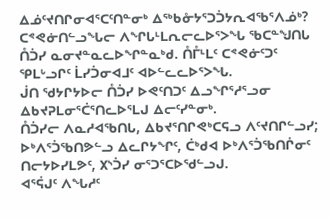ᐃᓅᑦᔪᑎᒋᓂᐊᕐᑕᑦᑎᓐᓂᒃ ᐃᖅᑲᓁᔭᕐᑐᑑᔭᕆᐊᖃᕐᐱᓅᒃ?
ᑕᕝᕙᓃᑎᓪᓗᖓᓕ ᐱᖏᒐᒻᒪᕆᓕᓚᐅᕐᐳᖓ ᖃᑕᓐᖑᑎᒐ ᑍᑑᓯ ᓇᓂᔪᓐᓇᓚᐅᖏᓐᓇᒃᑯ. ᑍᒤᒻᒪᑦ ᑕᕝᕙᓃᑦᑐᑦ ᕿᒪᒡᓗᒋᑦ ᒫᓯᑑᓂᐊᒧᑦ ᐊᐅᓪᓚᓚᐅᕐᐳᖓ.
ᒎᑎ ᖁᔭᒋᔭᐅᓕ ᑍᑑᓯ ᐅᕙᑦᑎᑐᑦ ᐃᓗᖏᕐᓱᕐᓗᓂ ᐃᑲᔪᕈᒪᓂᕐᑖᕐᑎᓚᐅᕐᒪᒍ ᐃᓕᑦᓯᓐᓂᒃ.
ᑍᑑᓯᓕ ᐱᓇᓱᐊᖃᑎᒐ, ᐃᑲᔪᕐᑎᒋᕙᒃᑕᕋᓗ ᐱᑦᔪᑎᒋᓪᓗᓯ; ᐅᒃᐱᕐᑑᖃᑎᕗᓪᓗ ᐃᓚᒋᔭᖏᑦ, ᑖᒃᑯᐊ ᐅᒃᐱᕐᑑᖃᑎᒌᓂᑦ ᑎᓕᔭᐅᓯᒪᕗᑦ, ᙭ᔅᑑᓯ ᓂᕐᑐᕐᑕᐅᖁᓪᓗᒍ.
ᐊᕐᕌᒍᑦ ᐱᖓᓱᑦ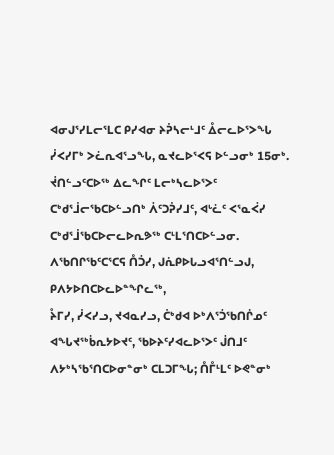ᐊᓂᒍᕐᓯᒪᓕᕐᒪᑕ ᑭᓯᐊᓂ ᔨᕉᓴᓕᒻᒧᑦ ᐂᓕᓚᐅᕐᐳᖓ ᓰᐸᓯᒥᒃ ᐳᓛᕆᐊᕐᓗᖓ, ᓇᔪᓚᐅᕐᐸᕋ ᐅᓪᓗᓂᒃ 15ᓂᒃ.
ᔫᑎᓪᓗᑦᑕᐅᖅ ᐃᓚᖏᑦ ᒪᓕᒃᓴᓚᐅᕐᐳᑦ ᑕᒃᑯᕐᒨᓕᖃᑕᐅᓪᓗᑎᒃ ᐲᑦᑐᕉᓯᒧᑦ, ᐊᒡᓛᑦ ᐸᕐᓇᐹᓯ ᑕᒃᑯᕐᒨᖃᑕᐅᓕᓚᐅᕆᕗᖅ ᑕᒻᒪᕐᑎᑕᐅᓪᓗᓂ.
ᐱᖃᑎᒋᖃᑦᑕᕐᑕᕋ ᑍᑑᓯ, ᒍᕇᑭᐅᒐᓗᐊᕐᑎᓪᓗᒍ, ᑭᐱᔭᐅᑎᑕᐅᓚᐅᓐᖏᓚᖅ,
ᔧᒥᓯ, ᓰᐸᓯᓗ, ᔪᐊᓇᓯᓗ, ᑖᒃᑯᐊ ᐅᒃᐱᕐᑑᖃᑎᒌᓄᑦ ᐊᖓᔪᖅᑳᕆᔭᐅᔪᑦ, ᖃᐅᔨᑦᓯᐊᓚᐅᕐᐳᑦ ᒎᑎᒧᑦ ᐱᔭᒃᓴᖃᕐᑎᑕᐅᓂᓐᓂᒃ ᑕᒪᑐᒥᖓ; ᑍᒤᒻᒪᑦ ᐅᕙᓐᓂᒃ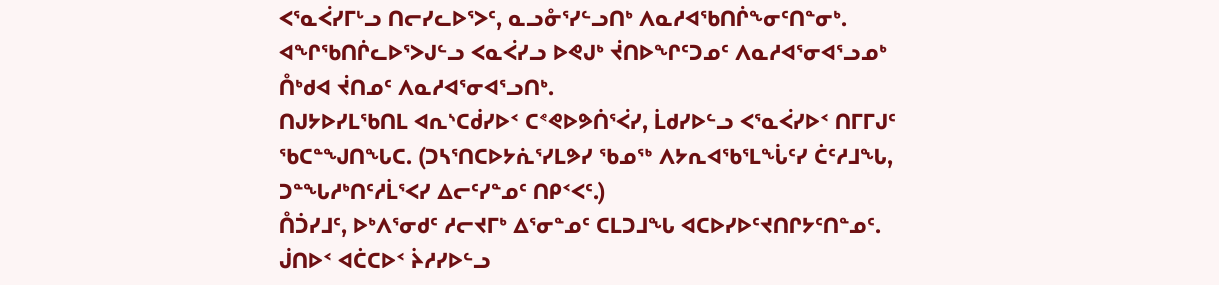ᐸᕐᓇᐹᓯᒥᒡᓗ ᑎᓕᓯᓚᐅᕐᐳᑦ, ᓇᓗᓁᕐᓯᓪᓗᑎᒃ ᐱᓇᓱᐊᖃᑎᒌᖕᓂᑦᑎᓐᓂᒃ. ᐊᖏᖃᑎᒌᓚᐅᕐᐳᒍᓪᓗ ᐸᓇᐹᓯᓗ ᐅᕙᒍᒃ ᔫᑎᐅᖏᑦᑐᓄᑦ ᐱᓇᓱᐊᕐᓂᐊᕐᓗᓄᒃ ᑍᒃᑯᐊ ᔫᑎᓄᑦ ᐱᓇᓱᐊᕐᓂᐊᕐᓗᑎᒃ.
ᑎᒍᔭᐅᓯᒪᖃᑎᒪ ᐊᕆᔅᑕᑰᓯᐅᑉ ᑕᕝᕙᐅᕗᑏᕐᐹᓯ, ᒫᑯᓯᐅᓪᓗ ᐸᕐᓇᐹᓯᐅᑉ ᑎᒥᒥᒍᑦ ᖃᑕᓐᖑᑎᖓᑕ. (ᑐᓴᕐᑎᑕᐅᔭᕇᕐᓯᒪᕗᓯ ᖃᓄᖅ ᐱᔭᕆᐊᖃᕐᒪᖔᑦᓯ ᑖᑦᓱᒧᖓ, ᑐᓐᖓᓱᒃᑎᑦᓱᒫᕐᐸᓯ ᐃᓕᑦᓯᓐᓄᑦ ᑎᑭᑉᐸᑦ.)
ᑍᑑᓯᒧᑦ, ᐅᒃᐱᕐᓂᑯᑦ ᓱᓕᔪᒥᒃ ᐃᕐᓂᓐᓄᑦ ᑕᒪᑐᒧᖓ ᐊᑕᐅᓯᐅᑦᔪᑎᒋᔭᑦᑎᓐᓄᑦ. ᒎᑎᐅᑉ ᐊᑖᑕᐅᑉ ᔩᓱᓯᐅᓪᓗ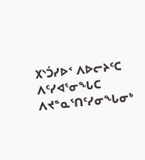᙭ᔅᑑᓯᐅᑉ ᐱᐅᓕᔨᑦᑕ ᐱᑦᓯᐊᕐᓂᖓᑕ ᐱᔪᓐᓇᕐᑎᑦᓯᓂᖓᓂᒃ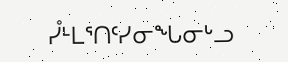ᓮᒻᒪᕐᑎᑦᓯᓂᖓᓂᒡᓗ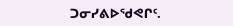ᑐᓂᓯᕕᐅᖁᕙᒋᑦ.